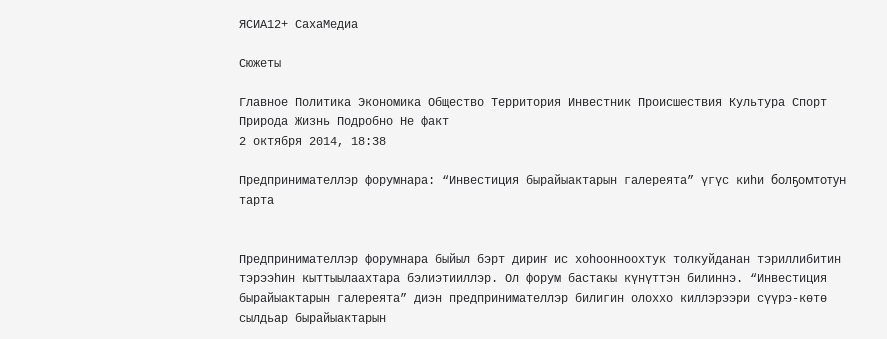ЯСИА12+ СахаМедиа

Сюжеты

Главное Политика Экономика Общество Территория Инвестник Происшествия Культура Спорт Природа Жизнь Подробно Не факт
2 октября 2014, 18:38

Предпринимателлэр форумнара: “Инвестиция бырайыактарын галереята” үгүс киһи болҕомтотун тарта


Предпринимателлэр форумнара быйыл бэрт дириҥ ис хоһоонноохтук толкуйданан тэриллибитин тэрээһин кыттыылаахтара бэлиэтииллэр. Ол форум бастакы күнүттэн билиннэ. “Инвестиция бырайыактарын галереята” диэн предпринимателлэр билигин олоххо киллэрээри сүүрэ-көтө сылдьар бырайыактарын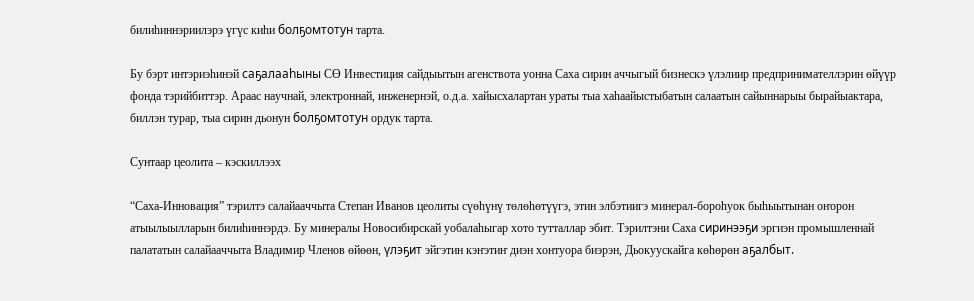билиһиннэриилэрэ үгүс киһи болҕомтотун тарта.

Бу бэрт интэриэһинэй саҕалааһыны СӨ Инвестиция сайдыытын агенствота уонна Саха сирин аччыгый бизнескэ үлэлиир предпринимателлэрин өйүүр фонда тэрийбиттэр. Араас научнай, электроннай, инженернэй, о.д.а. хайысхалартан ураты тыа хаһаайыстыбатын салаатын сайыннарыы бырайыактара, биллэн турар, тыа сирин дьонун болҕомтотун ордук тарта.

Сунтаар цеолита – кэскиллээх

“Саха-Инновация” тэрилтэ салайааччыта Степан Иванов цеолиты сүөһүнү төлөһөтүүгэ, этин элбэтиигэ минерал-бороһуок быһыытынан оҥорон атыылыылларын билиһиннэрдэ. Бу минералы Новосибирскай уобалаһыгар хото тутталлар эбит. Тэрилтэни Саха сиринээҕи эргиэн промышленнай палататын салайааччыта Владимир Членов өйөөн, үлэҕит эйгэтин кэҥэтиҥ диэн хонтуора биэрэн, Дьокуускайга көһөрөн аҕалбыт.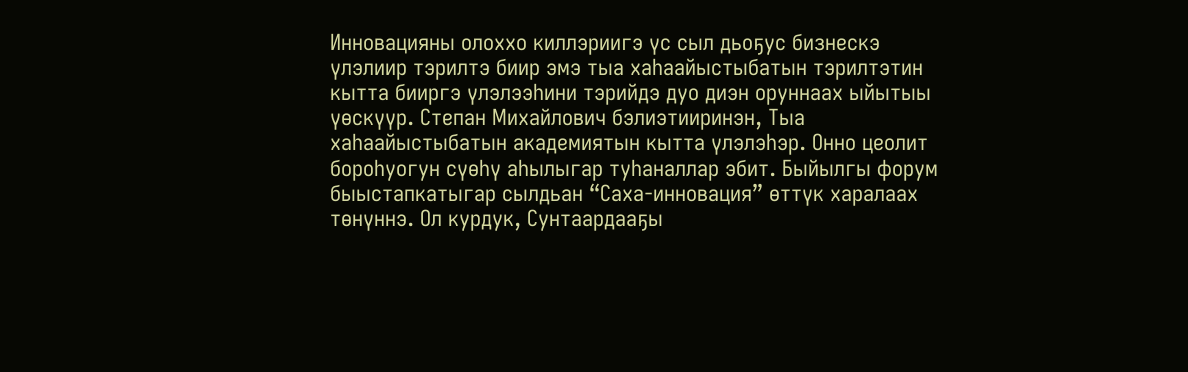Инновацияны олоххо киллэриигэ үс сыл дьоҕус бизнескэ үлэлиир тэрилтэ биир эмэ тыа хаһаайыстыбатын тэрилтэтин кытта бииргэ үлэлээһини тэрийдэ дуо диэн оруннаах ыйытыы үөскүүр. Степан Михайлович бэлиэтииринэн, Тыа хаһаайыстыбатын академиятын кытта үлэлэһэр. Онно цеолит бороһуогун сүөһү аһылыгар туһаналлар эбит. Быйылгы форум быыстапкатыгар сылдьан “Саха-инновация” өттүк харалаах төнүннэ. Ол курдук, Сунтаардааҕы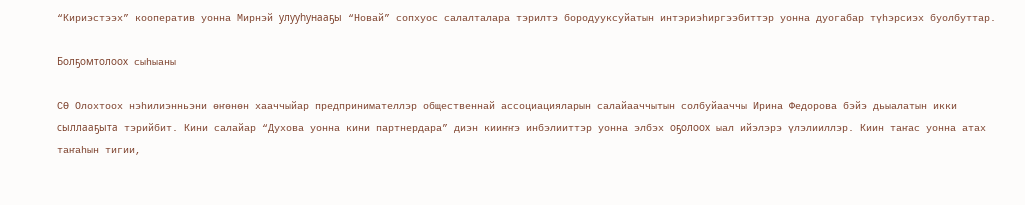“Кириэстээх” кооператив уонна Мирнэй улууһунааҕы “Новай” сопхуос салалталара тэрилтэ бородууксуйатын интэриэһиргээбиттэр уонна дуогабар түһэрсиэх буолбуттар.

Болҕомтолоох сыһыаны

СӨ Олохтоох нэһилиэнньэни өҥөнөн хааччыйар предпринимателлэр общественнай ассоциацияларын салайааччытын солбуйааччы Ирина Федорова бэйэ дьыалатын икки сыллааҕыта тэрийбит. Кини салайар “Духова уонна кини партнердара” диэн кииҥҥэ инбэлииттэр уонна элбэх оҕолоох ыал ийэлэрэ үлэлииллэр. Киин таҥас уонна атах таҥаһын тигии,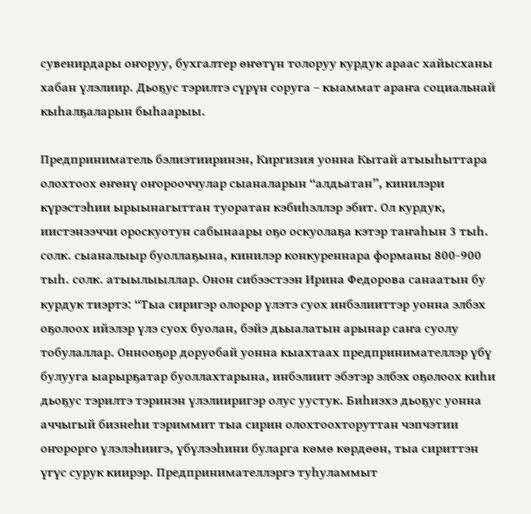сувенирдары оҥоруу, бухгалтер өҥөтүн толоруу курдук араас хайысханы хабан үлэлиир. Дьоҕус тэрилтэ сүрүн соруга – кыаммат араҥа социальнай кыһалҕаларын быһаарыы.

Предприниматель бэлиэтииринэн, Киргизия уонна Кытай атыыһыттара олохтоох өҥөнү оҥорооччулар сыаналарын “алдьатан”, кинилэри күрэстэһии ырыынагыттан туоратан кэбиһэллэр эбит. Ол курдук, иистэнээччи ороскуотун сабынаары оҕо оскуолаҕа кэтэр таҥаһын 3 тыһ. солк. сыаналыыр буоллаҕына, кинилэр конкуреннара форманы 800-900 тыһ. солк. атыылыыллар. Онон сибээстээн Ирина Федорова санаатын бу курдук тиэртэ: “Тыа сиригэр олорор үлэтэ суох инбэлииттэр уонна элбэх оҕолоох ийэлэр үлэ суох буолан, бэйэ дьыалатын арынар саҥа суолу тобулаллар. Оннооҕор доруобай уонна кыахтаах предпринимателлэр үбү булууга ыарырҕатар буоллахтарына, инбэлиит эбэтэр элбэх оҕолоох киһи дьоҕус тэрилтэ тэринэн үлэлииригэр олус уустук. Биһиэхэ дьоҕус уонна аччыгый бизнеһи тэриммит тыа сирин олохтоохторуттан чэпчэтии оҥорорго үлэлэһиигэ, үбүлээһини буларга көмө көрдөөн, тыа сириттэн үгүс сурук киирэр. Предпринимателлэргэ туһуламмыт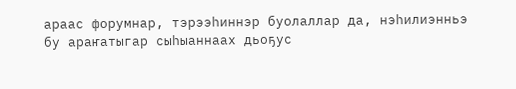араас форумнар, тэрээһиннэр буолаллар да, нэһилиэнньэ бу араҥатыгар сыһыаннаах дьоҕус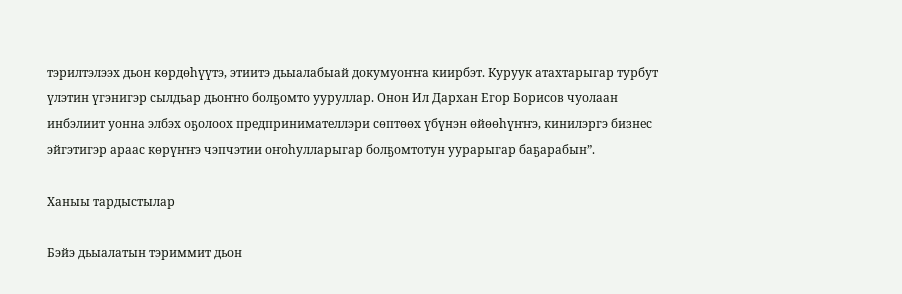тэрилтэлээх дьон көрдөһүүтэ, этиитэ дьыалабыай докумуоҥҥа киирбэт. Куруук атахтарыгар турбут үлэтин үгэнигэр сылдьар дьоҥҥо болҕомто ууруллар. Онон Ил Дархан Егор Борисов чуолаан инбэлиит уонна элбэх оҕолоох предпринимателлэри сөптөөх үбүнэн өйөөһүҥҥэ, кинилэргэ бизнес эйгэтигэр араас көрүҥҥэ чэпчэтии оҥоһулларыгар болҕомтотун уурарыгар баҕарабын”.

Ханыы тардыстылар

Бэйэ дьыалатын тэриммит дьон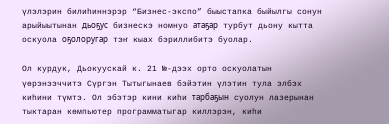үлэлэрин билиһиннэрэр “Бизнес-экспо” быыстапка быйылгы сонун арыйыытынан дьоҕус бизнескэ номнуо атаҕар турбут дьону кытта оскуола оҕолоругар тэҥ кыах бэриллибитэ буолар.

Ол курдук, Дьокуускай к. 21 №-дээх орто оскуолатын үөрэнээччитэ Сүргэн Тытыгынаев бэйэтин үлэтин тула элбэх киһини түмтэ. Ол эбэтэр кини киһи тарбаҕын суолун лазерынан тыктаран көмпьютер программатыгар киллэрэн, киһи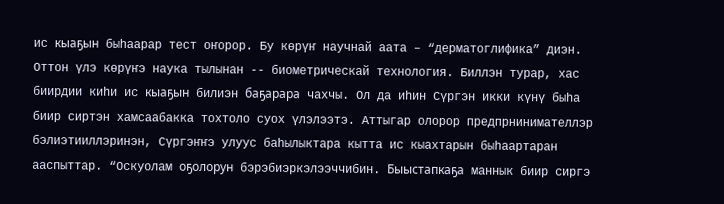ис кыаҕын быһаарар тест оҥорор. Бу көрүҥ научнай аата – “дерматоглифика” диэн. Оттон үлэ көрүҥэ наука тылынан -- биометрическай технология. Биллэн турар, хас биирдии киһи ис кыаҕын билиэн баҕарара чахчы. Ол да иһин Сүргэн икки күнү быһа биир сиртэн хамсаабакка тохтоло суох үлэлээтэ. Аттыгар олорор предпрнинимателлэр бэлиэтииллэринэн, Сүргэҥҥэ улуус баһылыктара кытта ис кыахтарын быһаартаран ааспыттар. “Оскуолам оҕолорун бэрэбиэркэлээччибин. Быыстапкаҕа маннык биир сиргэ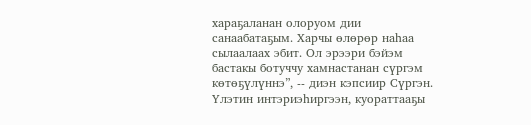хараҕаланан олоруом дии санаабатаҕым. Харчы өлөрөр наһаа сылаалаах эбит. Ол эрээри бэйэм бастакы ботуччу хамнастанан сүргэм көтөҕүлүннэ”, -- диэн кэпсиир Сүргэн. Үлэтин интэриэһиргээн, куораттааҕы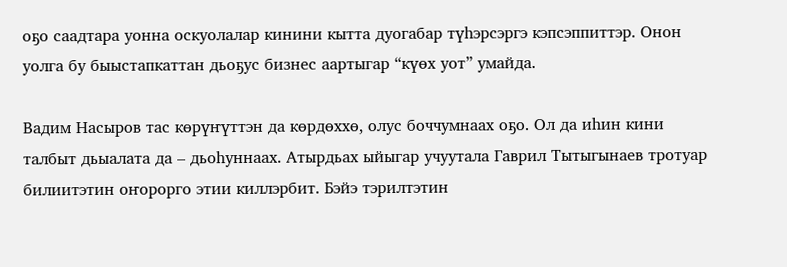оҕо саадтара уонна оскуолалар кинини кытта дуогабар түһэрсэргэ кэпсэппиттэр. Онон уолга бу быыстапкаттан дьоҕус бизнес аартыгар “күөх уот” умайда.

Вадим Насыров тас көрүҥүттэн да көрдөххө, олус боччумнаах оҕо. Ол да иһин кини талбыт дьыалата да – дьоһуннаах. Атырдьах ыйыгар учуутала Гаврил Тытыгынаев тротуар билиитэтин оҥорорго этии киллэрбит. Бэйэ тэрилтэтин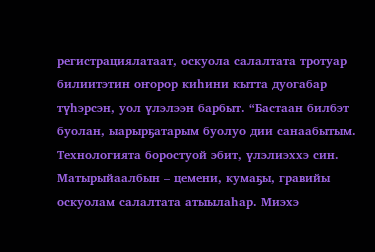регистрациялатаат, оскуола салалтата тротуар билиитэтин оҥорор киһини кытта дуогабар түһэрсэн, уол үлэлээн барбыт. “Бастаан билбэт буолан, ыарырҕатарым буолуо дии санаабытым. Технологията боростуой эбит, үлэлиэххэ син. Матырыйаалбын – цемени, кумаҕы, гравийы оскуолам салалтата атыылаһар. Миэхэ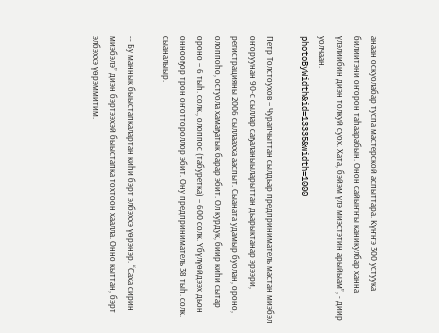анаан оскуолабар туспа мастерской аспыттара. Күҥҥэ 300 устуука билиитэни оҥорон таһаарабын. Онон сайыҥҥы каникулбар ханна үлэлиибин диэн толкуй суох. Хата, бэйэм үлэ миэстэтин арыйыам”, - диир уолчаан.
photoByWidth&id=13335&width=1000

Петр Толстоухов – Чурапчыттан сылдьар предприниматель мастан миэбэл оҥоруунан 90-с сыллар саҕаланыыларыттан дьарыктанар эрээри, регистрацияны 2006 сыллаахха ааспыт. Сыаната удамыр буолан, ороно, олоппоһо, остуола хамаҕатык барар эбит. Ол курдук, биир киһи сытар ороно – 6 тыһ. солк., олоппос (табуретка) – 600 солк. Үбүлүөйдээх дьон оннооҕор трон оҥоттороллор эбит. Ону предприниматель 38 тыһ. солк. сыаналыыр.

-- Бу маннык быыстапкалартан киһи бэрт элбэххэ үөрэнэр. “Саха сирин миэбэлэ” диэн бэртээхэй быыстапка тохтоон хаалла. Онно кыттан, бэрт элбэххэ үөрэммитим.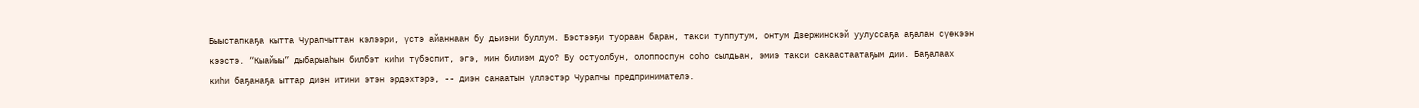Быыстапкаҕа кытта Чурапчыттан кэлээри, үстэ айаннаан бу дьиэни буллум. Бэстээҕи туораан баран, такси туппутум, онтум Дзержинскэй уулуссаҕа аҕалан сүөкээн кээстэ. “Кыайыы” дыбарыаһын билбэт киһи түбэспит, эгэ, мин билиэм дуо? Бу остуолбун, олоппоспун соһо сылдьан, эмиэ такси сакаастаатаҕым дии. Баҕалаах киһи баҕанаҕа ыттар диэн итини этэн эрдэхтэрэ, -- диэн санаатын үллэстэр Чурапчы предпринимателэ.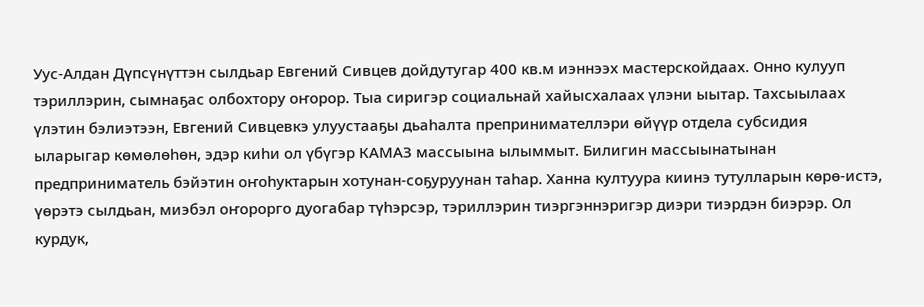Уус-Алдан Дүпсүнүттэн сылдьар Евгений Сивцев дойдутугар 400 кв.м иэннээх мастерскойдаах. Онно кулууп тэриллэрин, сымнаҕас олбохтору оҥорор. Тыа сиригэр социальнай хайысхалаах үлэни ыытар. Тахсыылаах үлэтин бэлиэтээн, Евгений Сивцевкэ улуустааҕы дьаһалта препринимателлэри өйүүр отдела субсидия ыларыгар көмөлөһөн, эдэр киһи ол үбүгэр КАМАЗ массыына ылыммыт. Билигин массыынатынан предприниматель бэйэтин оҥоһуктарын хотунан-соҕуруунан таһар. Ханна култуура киинэ тутулларын көрө-истэ, үөрэтэ сылдьан, миэбэл оҥорорго дуогабар түһэрсэр, тэриллэрин тиэргэннэригэр диэри тиэрдэн биэрэр. Ол курдук,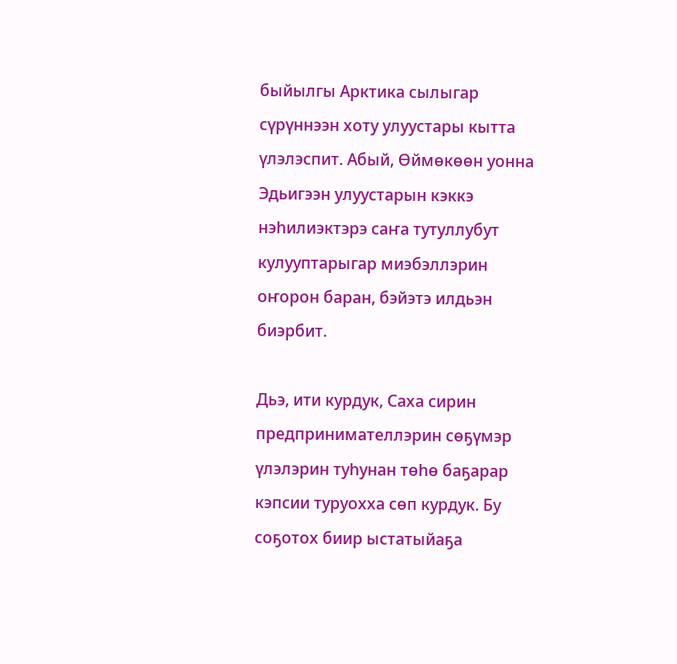быйылгы Арктика сылыгар сүрүннээн хоту улуустары кытта үлэлэспит. Абый, Өймөкөөн уонна Эдьигээн улуустарын кэккэ нэһилиэктэрэ саҥа тутуллубут кулууптарыгар миэбэллэрин оҥорон баран, бэйэтэ илдьэн биэрбит.

Дьэ, ити курдук, Саха сирин предпринимателлэрин сөҕүмэр үлэлэрин туһунан төһө баҕарар кэпсии туруохха сөп курдук. Бу соҕотох биир ыстатыйаҕа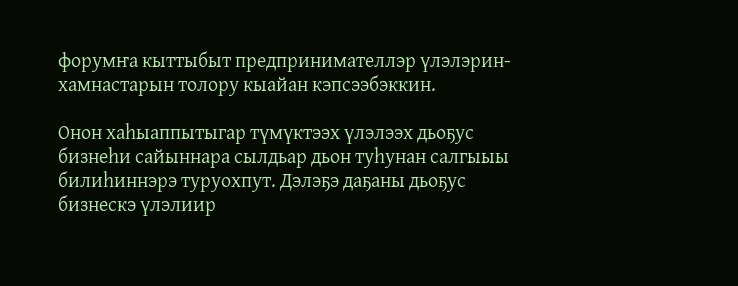форумҥа кыттыбыт предпринимателлэр үлэлэрин-хамнастарын толору кыайан кэпсээбэккин.

Онон хаһыаппытыгар түмүктээх үлэлээх дьоҕус бизнеһи сайыннара сылдьар дьон туһунан салгыыы билиһиннэрэ туруохпут. Дэлэҕэ даҕаны дьоҕус бизнескэ үлэлиир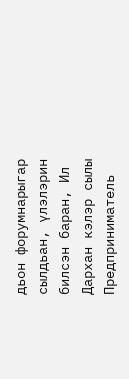дьон форумнарыгар сылдьан, үлэлэрин билсэн баран, Ил Дархан кэлэр сылы Предприниматель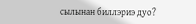сылынан биллэриэ дуо?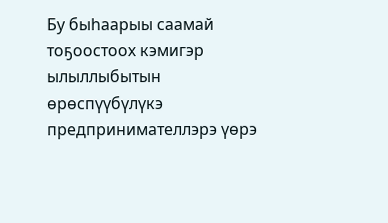Бу быһаарыы саамай тоҕоостоох кэмигэр ылыллыбытын өрөспүүбүлүкэ предпринимателлэрэ үөрэ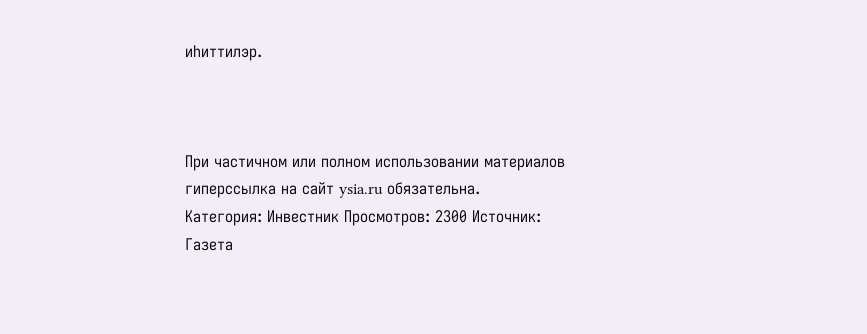иһиттилэр.



При частичном или полном использовании материалов гиперссылка на сайт ysia.ru обязательна.
Категория: Инвестник Просмотров: 2300 Источник: Газета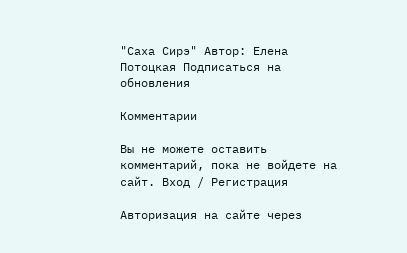"Саха Сирэ" Автор: Елена Потоцкая Подписаться на обновления

Комментарии

Вы не можете оставить комментарий, пока не войдете на сайт. Вход / Регистрация

Авторизация на сайте через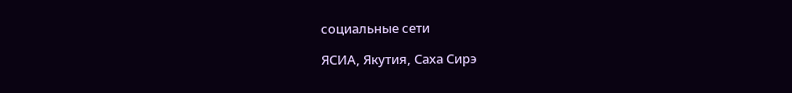социальные сети

ЯСИА, Якутия, Саха Сирэ